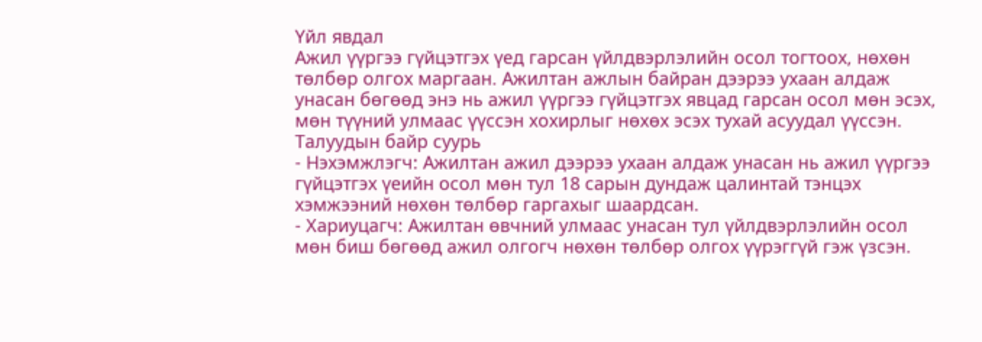Үйл явдал
Ажил үүргээ гүйцэтгэх үед гарсан үйлдвэрлэлийн осол тогтоох, нөхөн төлбөр олгох маргаан. Ажилтан ажлын байран дээрээ ухаан алдаж унасан бөгөөд энэ нь ажил үүргээ гүйцэтгэх явцад гарсан осол мөн эсэх, мөн түүний улмаас үүссэн хохирлыг нөхөх эсэх тухай асуудал үүссэн.
Талуудын байр суурь
- Нэхэмжлэгч: Ажилтан ажил дээрээ ухаан алдаж унасан нь ажил үүргээ гүйцэтгэх үеийн осол мөн тул 18 сарын дундаж цалинтай тэнцэх хэмжээний нөхөн төлбөр гаргахыг шаардсан.
- Хариуцагч: Ажилтан өвчний улмаас унасан тул үйлдвэрлэлийн осол мөн биш бөгөөд ажил олгогч нөхөн төлбөр олгох үүрэггүй гэж үзсэн.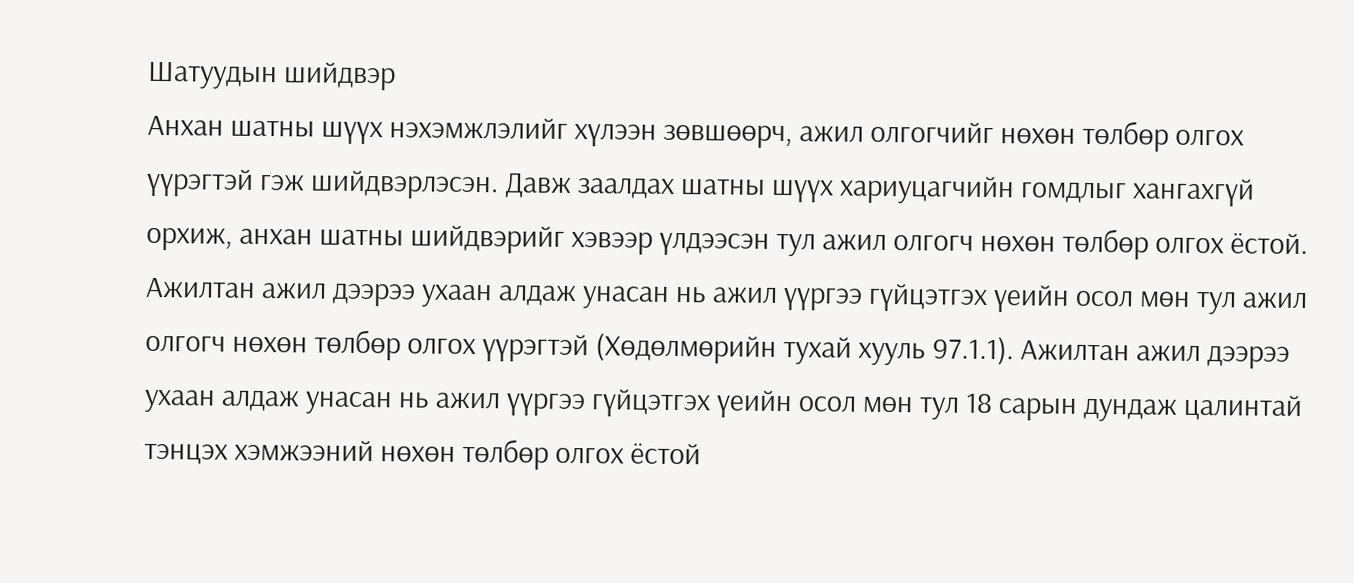Шатуудын шийдвэр
Анхан шатны шүүх нэхэмжлэлийг хүлээн зөвшөөрч, ажил олгогчийг нөхөн төлбөр олгох үүрэгтэй гэж шийдвэрлэсэн. Давж заалдах шатны шүүх хариуцагчийн гомдлыг хангахгүй орхиж, анхан шатны шийдвэрийг хэвээр үлдээсэн тул ажил олгогч нөхөн төлбөр олгох ёстой. Ажилтан ажил дээрээ ухаан алдаж унасан нь ажил үүргээ гүйцэтгэх үеийн осол мөн тул ажил олгогч нөхөн төлбөр олгох үүрэгтэй (Хөдөлмөрийн тухай хууль 97.1.1). Ажилтан ажил дээрээ ухаан алдаж унасан нь ажил үүргээ гүйцэтгэх үеийн осол мөн тул 18 сарын дундаж цалинтай тэнцэх хэмжээний нөхөн төлбөр олгох ёстой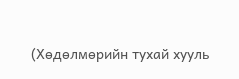(Хөдөлмөрийн тухай хууль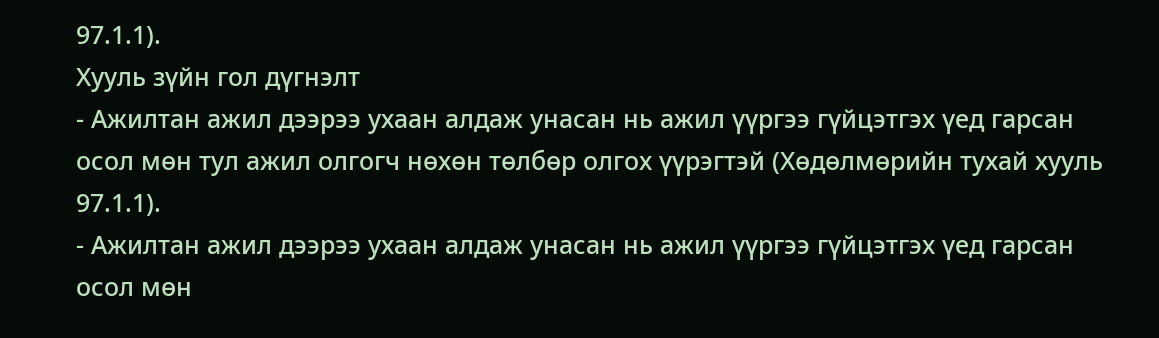97.1.1).
Хууль зүйн гол дүгнэлт
- Ажилтан ажил дээрээ ухаан алдаж унасан нь ажил үүргээ гүйцэтгэх үед гарсан осол мөн тул ажил олгогч нөхөн төлбөр олгох үүрэгтэй (Хөдөлмөрийн тухай хууль 97.1.1).
- Ажилтан ажил дээрээ ухаан алдаж унасан нь ажил үүргээ гүйцэтгэх үед гарсан осол мөн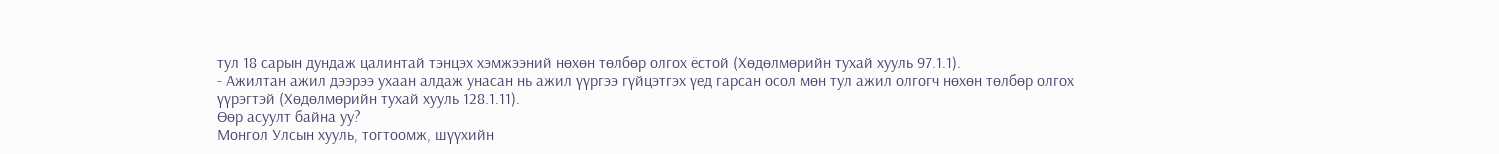тул 18 сарын дундаж цалинтай тэнцэх хэмжээний нөхөн төлбөр олгох ёстой (Хөдөлмөрийн тухай хууль 97.1.1).
- Ажилтан ажил дээрээ ухаан алдаж унасан нь ажил үүргээ гүйцэтгэх үед гарсан осол мөн тул ажил олгогч нөхөн төлбөр олгох үүрэгтэй (Хөдөлмөрийн тухай хууль 128.1.11).
Өөр асуулт байна уу?
Монгол Улсын хууль, тогтоомж, шүүхийн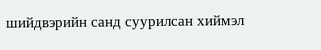шийдвэрийн санд суурилсан хиймэл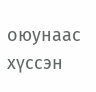оюунаас хүссэн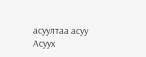асуултаа асуу
Асуух